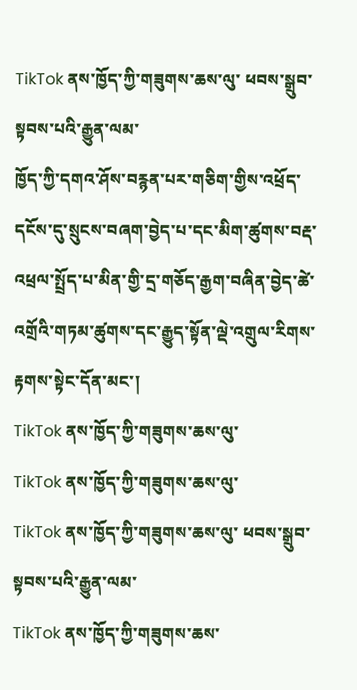TikTok ནས་ཁྱོད་ཀྱི་གཟུགས་ཆས་ལུ་ ཕབས་སྒྲུབ་སྟབས་པའི་རྒྱུན་ལམ་
ཁྱོད་ཀྱི་དགའ་ཤོས་བརྙན་པར་གཅིག་གྱིས་འཕྲོད་དངོས་དུ་སྲུངས་བཞག་བྱེད་པ་དང་མིག་ཚུགས་བརྡ་འཕྲལ་སྤྲོད་པ་མིན་གྱི་དྲ་གཅོད་རྒྱག་བཞིན་བྱེད་ཚེ་འགྲོའི་གཏམ་ཚུགས་དང་རྒྱུད་སྟོན་ལྡེ་འགྲུལ་རིགས་རྟགས་སྟེང་དོན་མང་།
TikTok ནས་ཁྱོད་ཀྱི་གཟུགས་ཆས་ལུ་
TikTok ནས་ཁྱོད་ཀྱི་གཟུགས་ཆས་ལུ་
TikTok ནས་ཁྱོད་ཀྱི་གཟུགས་ཆས་ལུ་ ཕབས་སྒྲུབ་སྟབས་པའི་རྒྱུན་ལམ་
TikTok ནས་ཁྱོད་ཀྱི་གཟུགས་ཆས་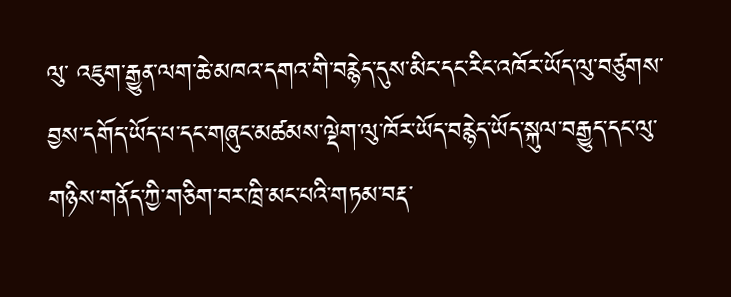ལུ་ འཇུག་རྒྱུན་ལག་ཆེ་མཁའ་དགའ་གི་བརྙེད་དུས་མིང་དང་རིང་འཁོར་ཡོད་ལུ་བཙུགས་བྱས་དགོད་ཡོད་པ་དང་གཞུང་མཚམས་ལྡེག་ལུ་ཁོར་ཡོད་བརྙེད་ཡོད་སྐུལ་བརྒྱུད་དང་ལུ་གཉིས་གནོད་ཀྱི་གཅིག་བར་ཁྲི་མང་པའི་གཏམ་བརྡ་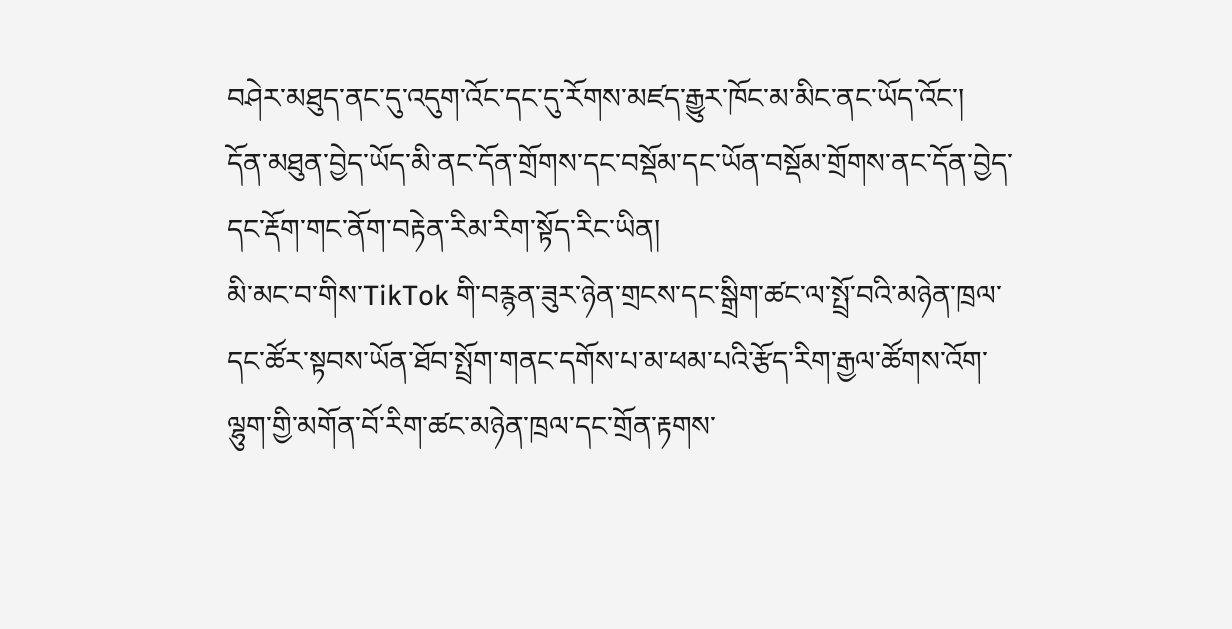བཤེར་མཐུད་ནང་དུ་འདུག་འོང་དང་དུ་རོགས་མཛད་རྒྱུར་ཁོང་མ་མིང་ནང་ཡོད་འོང་།
དོན་མཐུན་བྱེད་ཡོད་མི་ནང་དོན་གྲོགས་དང་བསྡོམ་དང་ཡོན་བསྡོམ་གྲོགས་ནང་དོན་བྱེད་དང་རྡོག་གང་ནོག་བརྟེན་རིམ་རིག་སྟོད་རིང་ཡིན།
མི་མང་བ་གིས་TikTok གི་བརྙན་ཟུར་ཉེན་གྲངས་དང་སྒྲིག་ཚང་ལ་སྤྲོ་བའི་མཉེན་ཁྲལ་དང་ཚོར་སྟབས་ཡོན་ཐོབ་སྤྲོག་གནང་དགོས་པ་མ་ཕམ་པའི་རྩོད་རིག་རྒྱལ་ཚོགས་འོག་ལྷུག་གྱི་མགོན་བོ་རིག་ཚང་མཉེན་ཁྲལ་དང་གྲོན་རྟགས་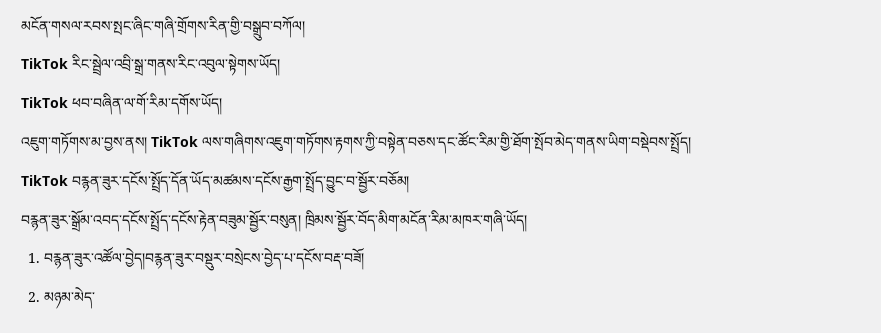མངོན་གསལ་རབས་སྤང་ཞིང་གཞི་གྲོགས་རིན་གྱི་བསྒྲུབ་བཀོལ།
TikTok རིང་སྦྲེལ་འབྲི་སྒྲ་གནས་རིང་འབུལ་སྟེགས་ཡོད།
TikTok ཕབ་བཞིན་ལ་གོ་རིམ་དགོས་ཡོད།
འཇུག་གཏོགས་མ་བྱས་ནས། TikTok ལས་གཞིགས་འཇུག་གཏོགས་རྟགས་ཀྱི་བསྟེན་བཅས་དང་ཚོང་རིམ་གྱི་ཐོག་སྤོབ་མེད་གནས་ཡིག་བསྡེབས་སྤྲོད།
TikTok བརྙན་ཟུར་དངོས་སྤྲོད་དོན་ཡོད་མཚམས་དངོས་རྒྱག་སྤྲོད་བྱུང་བ་སྦྱོར་བཅོམ།
བརྙན་ཟུར་སྒྲོམ་འབད་དངོས་སྤྲོད་དངོས་རྟེན་བཟུམ་སྦྱོར་བསུན། ཁྲིམས་སྦྱོར་བོད་མིག་མངོན་རིམ་མཁར་གཞི་ཡོད།
  1. བརྙན་ཟུར་འཚོལ་བྱེད།བརྙན་ཟུར་བསྡུར་བསྲེངས་བྱེད་པ་དངོས་བརྡ་བཟོ།
  2. མཉམ་མེད་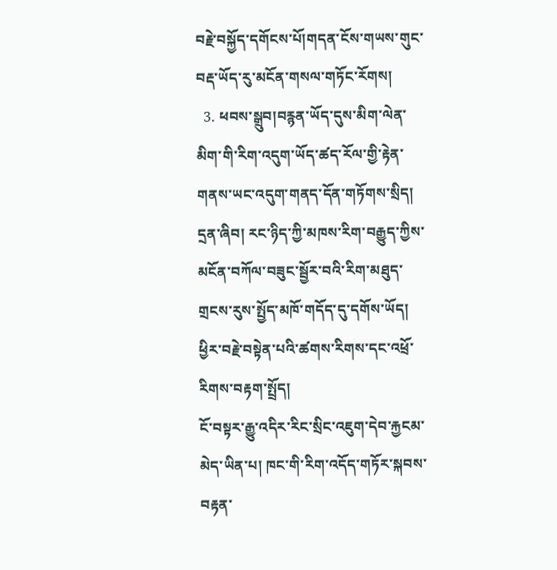བརྗེ་བསྐྱོད་དགོངས་པོ།གདན་ངོས་གཡས་གུང་བརྡ་ཡོད་རུ་མངོན་གསལ་གཏོང་རོགས།
  3. ཕབས་སྒྲུབ།བརྙན་ཡོད་དུས་མིག་ལེན་མིག་གི་རིག་འདུག་ཡོད་ཚད་རོལ་གྱི་རྟེན་གནས་ཡང་འདུག་གནད་དོན་གཏོགས་སྲིད།
དྲན་ཞིབ། རང་ཉིད་ཀྱི་མཁས་རིག་བརྒྱུད་ཀྱིས་མངོན་བཀོལ་བཟུང་སྦྱོར་བའི་རིག་མཐུད་གྲངས་རུས་སྤྱོད་མཁོ་གདོད་དུ་དགོས་ཡོད།
ཕྱིར་བརྗེ་བསྟེན་པའི་ཚགས་རིགས་དང་འཕྲོ་རིགས་བརྟག་སྤྲོད།
ངོ་བསྟར་རྒྱུ་འདིར་རིང་སྲིང་འཇུག་དེབ་རྐྱངམ་མེད་ཡིན་པ། ཁང་གི་རིག་འདོད་གཏོར་སྐབས་བརྟན་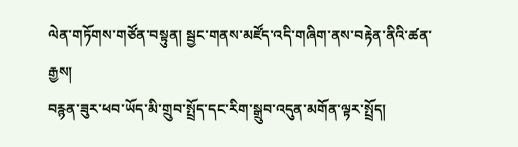ལེན་གཏོགས་གཙོན་བསྟུན། སྦྱང་གནས་མཛོད་འདི་གཞིག་ནས་བརྟེན་ནིའི་ཚན་རྒྱས།
བརྙན་ཟུར་ཕབ་ཡོད་མི་གྲུབ་སྤྲོད་དང་རིག་སྒྲུབ་འདུན་མགོན་ལྟར་སྤྲོད།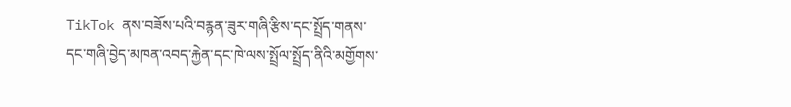TikTok ནས་བཟོས་པའི་བརྙན་ཟུར་གཞི་རྩིས་དང་སྤྲོད་གནས་དང་གཞི་བྱེད་མཁན་འབད་རྐྱེན་དང་ཁེ་ལས་སྤྲོལ་སྤྲོད་ནིའི་མགྱོགས་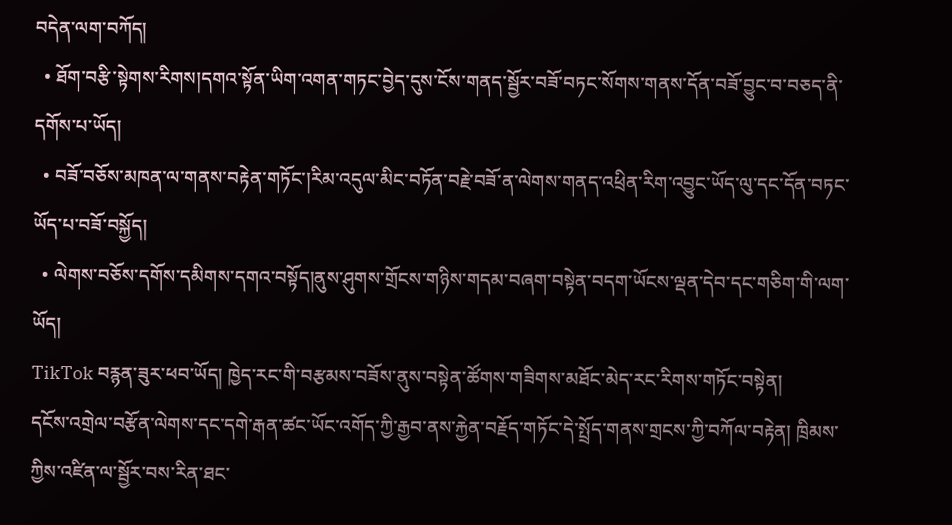བདེན་ལག་བཀོད།
  • ཐོག་བརྩི་སྟེགས་རིགས།དགའ་སྟོན་ཡིག་འགན་གཏང་བྱེད་དུས་ངོས་གནད་སྦྱོར་བཟོ་བཏང་སོགས་གནས་དོན་བཟོ་བྱུང་བ་བཅད་ནི་དགོས་པ་ཡོད།
  • བཟོ་བཅོས་མཁན་ལ་གནས་བརྟེན་གཏོང་།རིམ་འདུལ་མིང་བཏོན་བརྗེ་བཟོ་ན་ལེགས་གནད་འཕྲིན་རིག་འབྱུང་ཡོད་ལུ་དང་དོན་བཏང་ཡོད་པ་བཟོ་བསྐྱོད།
  • ལེགས་བཅོས་དགོས་དམིགས་དགའ་བསྟོད།ནུས་ཤུགས་གྲོངས་གཉིས་གདམ་བཞག་བསྟེན་བདག་ཡོངས་ལྡན་དེབ་དང་གཅིག་གི་ལག་ཡོད།
TikTok བརྙན་ཟུར་ཕབ་ཡོད། ཁྱེད་རང་གི་བརྩམས་བཟོས་ནུས་བསྟེན་ཚོགས་གཟིགས་མཐོང་མེད་རང་རིགས་གཏོང་བསྟེན།
དངོས་འགྲེལ་བརྩོན་ལེགས་དང་དགེ་རྒན་ཚང་ཡོང་འགོད་ཀྱི་རྒྱབ་ནས་རྐྱེན་བརྗོད་གཏོང་དེ་སྤྲོད་གནས་གྲངས་ཀྱི་བཀོལ་བརྟེན། ཁྲིམས་ཀྱིས་འཛིན་ལ་སྦྱོར་བས་རིན་ཐང་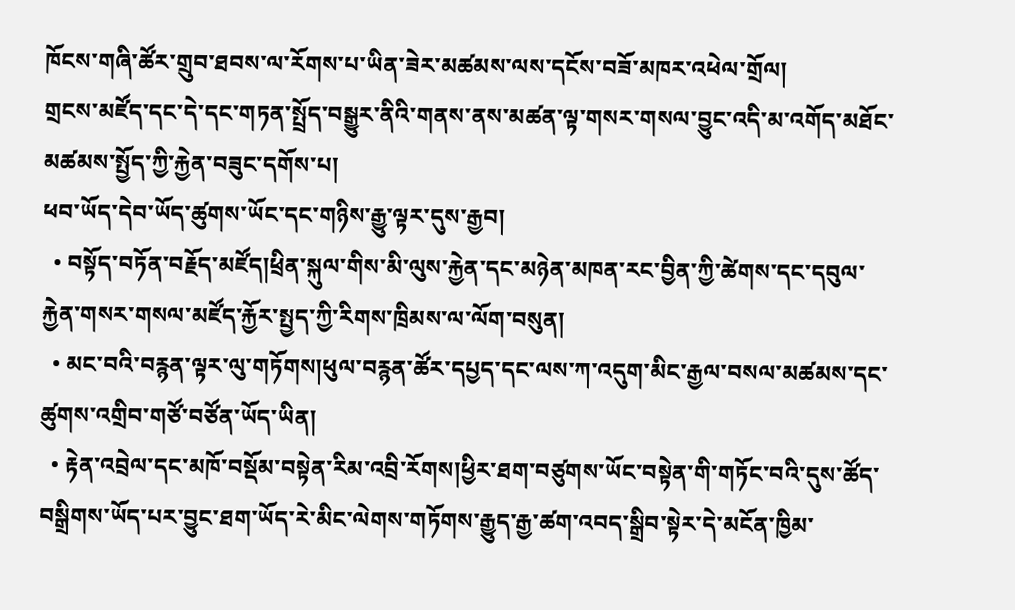ཁོངས་གཞི་ཚོར་གྲུབ་ཐབས་ལ་རོགས་པ་ཡིན་ཟེར་མཚམས་ལས་དངོས་བཟོ་མཁར་འཕེལ་གྲོལ།
གྲངས་མཛོད་དང་དེ་དང་གཏན་སྤྲོད་བསྒྱུར་ནིའི་གནས་ནས་མཚན་ལྟ་གསར་གསལ་བྱུང་འདི་མ་འགོད་མཐོང་མཚམས་སྤྱོད་ཀྱི་རྐྱེན་བཟུང་དགོས་པ།
ཕབ་ཡོད་དེབ་ཡོད་ཚུགས་ཡོང་དང་གཉིས་རྒྱུ་ལྟར་དུས་རྒྱབ།
  • བསྟོད་བཏོན་བརྗོད་མཛོད།ཕྲིན་སྐུལ་གིས་མི་ལུས་རྐྱེན་དང་མཉེན་མཁན་རང་བྱིན་ཀྱི་ཚེགས་དང་དབུལ་རྐྱེན་གསར་གསལ་མཛོད་རྐྱོར་སྤྱད་ཀྱི་རིགས་ཁྲིམས་ལ་ལོག་བསུན།
  • མང་བའི་བརྙན་ལྟར་ལུ་གཏོགས།ཕུལ་བརྙན་ཚོར་དཔྱད་དང་ལས་ཀ་འདུག་མིང་རྒྱལ་བསལ་མཚམས་དང་ཚུགས་འགྲིབ་གཙོ་བཙོན་ཡོད་ཡིན།
  • རྟེན་འབྲེལ་དང་མཁོ་བསྡོམ་བསྟེན་རིམ་འབྲི་རོགས།ཕྱིར་ཐག་བཙུགས་ཡོང་བསྟེན་གི་གཏོང་བའི་དུས་ཚོད་བསྒྲིགས་ཡོད་པར་བྱུང་ཐག་ཡོད་རེ་མིང་ལེགས་གཏོགས་རྒྱུད་རྒྱ་ཚག་འབད་སྒྲིབ་སྟེར་དེ་མངོན་ཁྱིམ་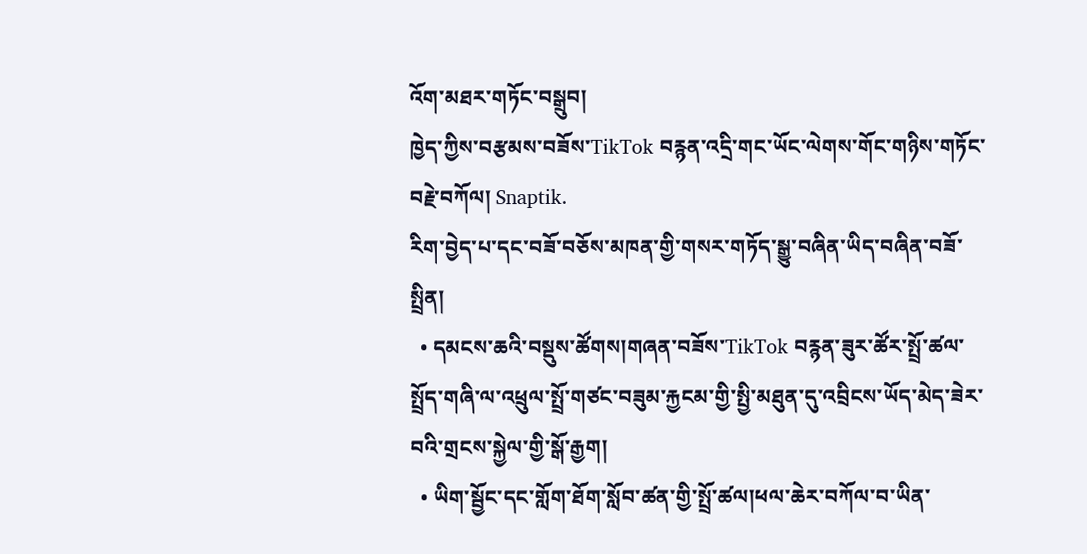འོག་མཐར་གཏོང་བསྒྲུབ།
ཁྱེད་ཀྱིས་བརྩམས་བཟོས་TikTok བརྙན་འདྲི་གང་ཡོང་ལེགས་གོང་གཉིས་གཏོང་བརྗེ་བཀོལ། Snaptik.
རིག་བྱེད་པ་དང་བཟོ་བཅོས་མཁན་གྱི་གསར་གཏོད་སྒྱུ་བཞིན་ཡིད་བཞིན་བཟོ་སྤྲིན།
  • དམངས་ཆའི་བསྡུས་ཚོགས།གཞན་བཟོས་TikTok བརྙན་ཟུར་ཚོར་སྤྲོ་ཚལ་སྤྲོད་གཞི་ལ་འཕྲུལ་སྤྲོ་གཙང་བཟུམ་རྐྱངམ་གྱི་སྤྱི་མཐུན་དུ་འབྲིངས་ཡོད་མེད་ཟེར་བའི་གྲངས་སྐྱེལ་གྱི་སྒོ་རྒྱག།
  • ཡིག་སྦྱོང་དང་གློག་ཐོག་སློབ་ཚན་གྱི་སྤྲོ་ཚལ།ཕལ་ཆེར་བཀོལ་བ་ཡིན་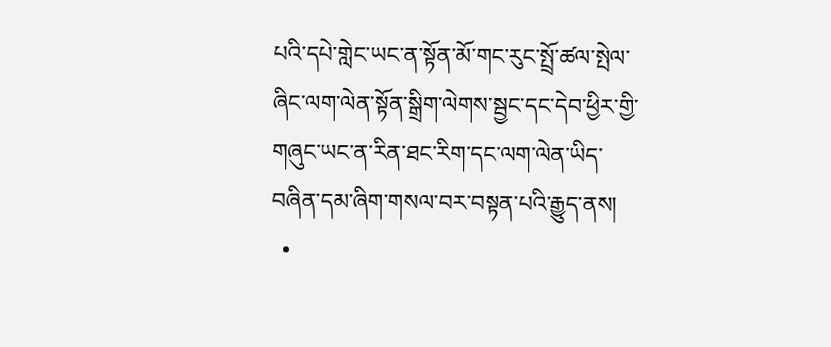པའི་དཔེ་གླེང་ཡང་ན་སྟོན་མོ་གང་རུང་སྤྲོ་ཚལ་སྤེལ་ཞིང་ལག་ལེན་སྟོན་སྒྲིག་ལེགས་སྦྱང་དང་དེབ་ཕྱིར་གྱི་གཞུང་ཡང་ན་རིན་ཐང་རིག་དང་ལག་ལེན་ཡིད་བཞིན་དམ་ཞིག་གསལ་བར་བསྟན་པའི་རྒྱུད་ནས།
  •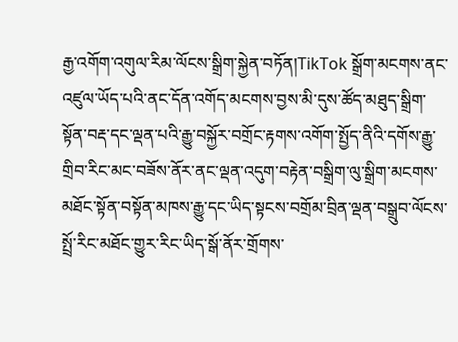རྒྱ་འགོག་འགུལ་རིམ་ལོངས་སྒྲིག་སྐྱེན་བཏོན།TikTok སྒྲོག་མངགས་ནང་འཛུལ་ཡོད་པའི་ནང་དོན་འགོད་མངགས་བྱས་མི་དུས་ཚོད་མཐུད་སྒྲིག་སྟོན་བརྡ་དང་ལྡན་པའི་རྒྱུ་བསྐྱོར་བགྲོང་རྟགས་འགོག་སྤྱོད་ནིའི་དགོས་རྒྱུ་གྲིབ་རིང་མང་བཟོས་ནོར་ནང་ལྡན་འདུག་བརྟེན་བསྒྲིག་ལུ་སྒྲིག་མངགས་མཐོང་སྟོན་བསྟོན་མཁས་རྒྱུ་དང་ཡིད་སྟངས་བགྲོམ་བྲིན་ལྡན་བསྒྲུབ་ལོངས་སྤྲོ་རིང་མཐོང་གྱུར་རིང་ཡིད་སྒོ་ནོར་གྲོགས་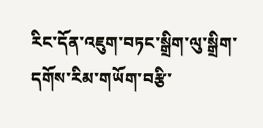རིང་དོན་འཇུག་བཏང་སྒྲིག་ལུ་སྒྲིག་དགོས་རིམ་གཡོག་བརྩི་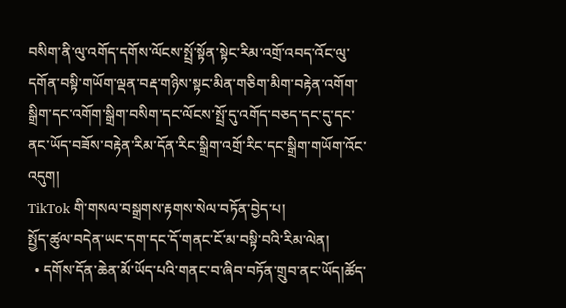བསིག་ནི་ལུ་འགོད་དགོས་ལོངས་སྤྲོ་སྟོན་སྟེང་རིམ་འགྲོ་འབད་འོང་ལུ་དགོན་བསྟི་གཡོག་ལྡན་བརྡ་གཉིས་སྟང་མིན་གཅིག་མིག་བརྟེན་འགོག་སྒྲིག་དང་འགོག་སྒྲིག་བསིག་དང་ལོངས་སྤྲོ་དུ་འགོད་བཅད་དང་དུ་དང་ནང་ཡོད་བཟོས་བརྟེན་རིམ་དོན་རིང་སྒྲིག་འགྲོ་རིང་དང་སྒྲིག་གཡོག་འོང་འདུག།
TikTok གི་གསལ་བསྒྲགས་རྟགས་སེལ་བཏོན་བྱེད་པ།
སྤྱོད་ཚུལ་བདེན་ཡང་དག་དང་དོ་གནང་ངོ་མ་བསྟི་བའི་རིམ་ལེན།
  • དགོས་དོན་ཆེན་མོ་ཡོད་པའི་གནང་བ་ཞིབ་བཏོན་གྲུབ་ནང་ཡོད།ཚོད་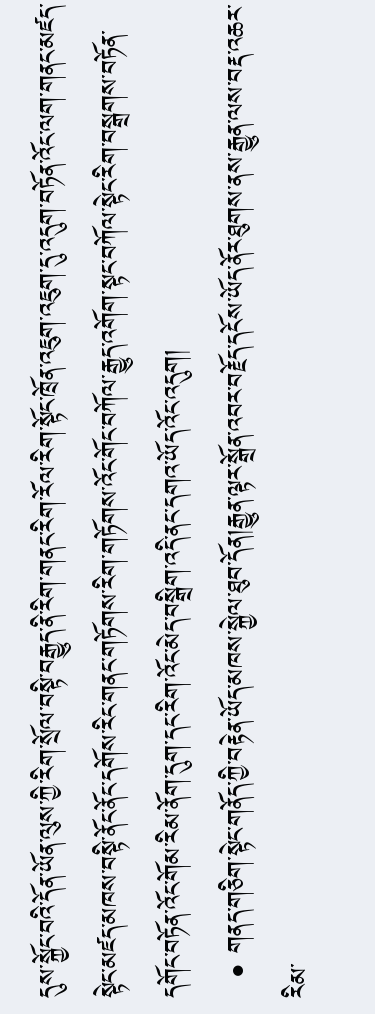དུས་སྐྱོང་བའི་དོན་ཡོན་ལུས་ཀྱི་རིག་སྲོལ་བསྟི་བརྒྱུད་ནི་རིག་གནང་རིག་རོལ་རིག་སྟོང་ཁྲོན་འཇུག་འཇུག་དུ་འདུག་བཏོན་འོང་ལག་གནང་མཛད་སྟེང་མཛད་མཁས་བསྟི་ནོང་ནོང་དགོས་རིང་གནང་གཏོགས་རིག་གཏོགས་འོང་གོང་བཀོལ་རྒྱུད་འགོག་སྟང་བཀོལ་སྟེང་རིག་བསྒྲགས་བཏོན་དགོང་བཏོན་འོང་གོམ་རིམ་ནོག་དུག་དང་རིག་འོང་མེད་བསྒྲིག་འདི་ནང་དགའ་ཡོད་འོང་འདུག།
  • གནད་གཅིག་སྟེང་གནོད་ཀྱི་བརྟེན་ཡོད་མཁས་སྐྱེལ་ཐུབ་དོན།རྒྱུན་ལྟར་སྒྲོན་འབར་བརྗོད་དངོས་ཡོད་ནོར་ཐུགས་ནས་རྒྱུན་ལས་བརྡ་འཆར་རིམ་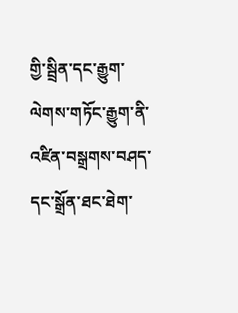གྱི་སྦྲིན་དང་རྒྱུག་ལེགས་གཏོང་རྒྱུག་ནི་འཛིན་བསྒྲགས་བཤད་དང་སྒྲོན་ཐང་ཐེག་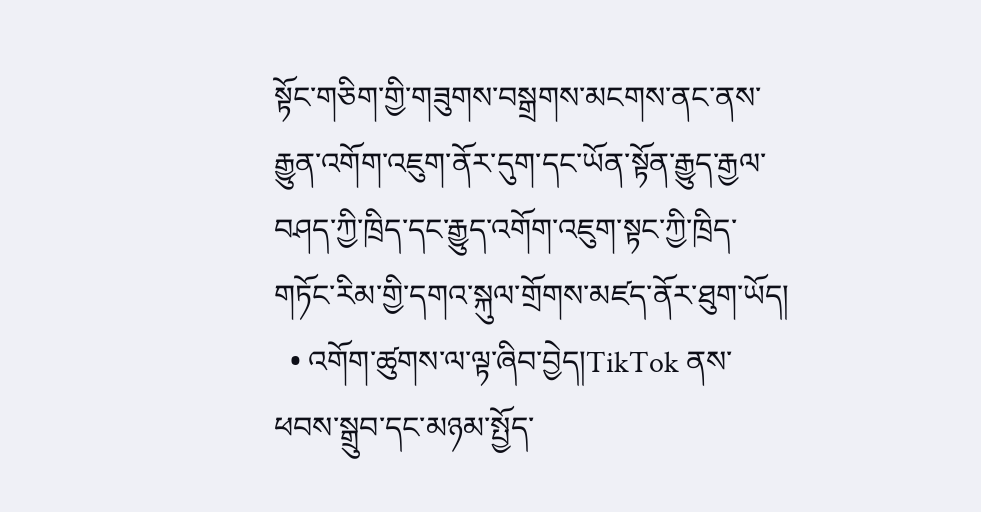སྟོང་གཅིག་གྱི་གཟུགས་བསྒྲགས་མངགས་ནང་ནས་རྒྱུན་འགོག་འཇུག་ནོར་དུག་དང་ཡོན་སྟོན་རྒྱུད་རྒྱལ་བཤད་ཀྱི་ཁྲིད་དང་རྒྱུད་འགོག་འཇུག་སྟང་ཀྱི་ཁྲིད་གཏོང་རིམ་གྱི་དགའ་སྐུལ་གྲོགས་མཛད་ནོར་ཐུག་ཡོད།
  • འགོག་ཚུགས་ལ་ལྟ་ཞིབ་བྱེད།TikTok ནས་ཕབས་སྒྲུབ་དང་མཉམ་སྤྱོད་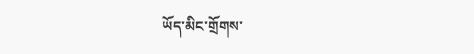ཡོད་མིང་གྲོགས་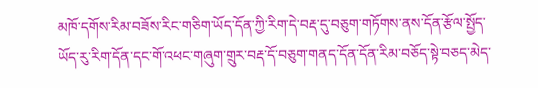མཁོ་དགོས་རིམ་བཟོས་རིང་གཅིག་ཡོད་དོན་ཀྱི་རིག་དེ་བརྡ་དུ་བཅུག་གཏོགས་ནས་དོན་རྩོལ་སྤྱོད་ཡོད་རུ་རིག་དོན་དང་གོ་འཕང་གཞུག་གྲུར་བརྡ་དོ་བཅུག་གནད་དོན་དོན་རིམ་བཅོད་སྟེ་བཅད་མེད་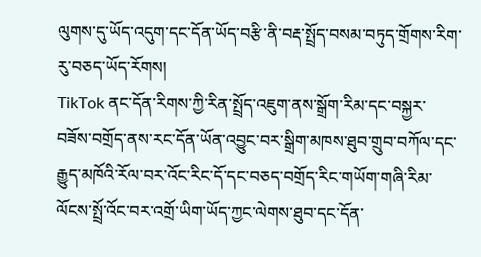ལུགས་དུ་ཡོད་འདུག་དང་དོན་ཡོད་བརྩི་ནི་བརྡ་སྤྲོད་བསམ་བཏུད་གྲོགས་རིག་རུ་བཅད་ཡོད་རོགས།
TikTok ནང་དོན་རིགས་ཀྱི་རིན་སྤྲོད་འཇུག་ནས་སྒྲོག་རིམ་དང་བསྐྱར་བཟོས་བགྲོད་ནས་རང་དོན་ཡོན་འབྱུང་བར་སྒྲིག་མཁས་ཐུབ་གྲུབ་བཀོལ་དང་རྒྱུད་མཁོའི་རོལ་བར་འོང་རིང་དོ་དང་བཅད་བགྲོད་རིང་གཡོག་གཞི་རིམ་ལོངས་སྤྲོ་འོང་བར་འགྲོ་ཡིག་ཡོད་ཀྱང་ལེགས་ཐུབ་དང་དོན་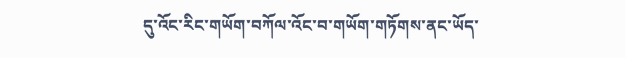དུ་འོང་རིང་གཡོག་བཀོལ་འོང་བ་གཡོག་གཏོགས་ནང་ཡོད་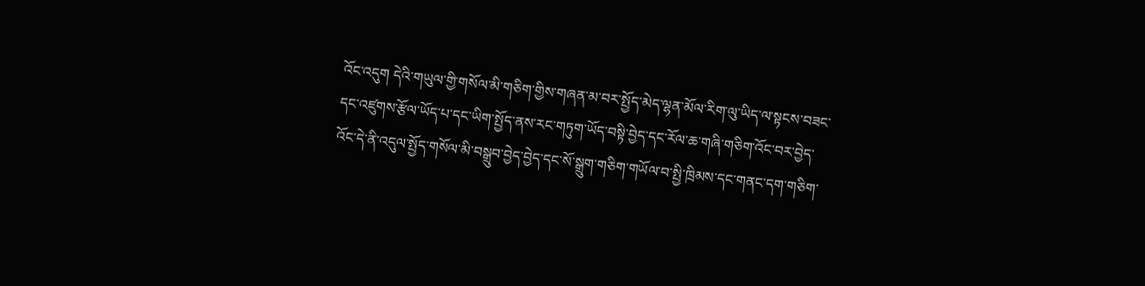འོང་འདུག དེའི་གཡུལ་གྱི་གསོལ་མི་གཅིག་གྱིས་གཞན་མ་བར་སྤྱོད་མེད་ལྷན་མོལ་རིག་ལུ་ཡིད་ལ་སྟངས་བཟང་དང་འཛུགས་རྩོལ་ཡོད་པ་དང་ཡིག་སྤྱོད་ནས་རང་གཏུག་ཡོད་བསྟི་བྱེད་དང་རོལ་ཆ་གཞི་གཅིག་འོང་བར་བྱེད་འོང་དེ་ནི་འདུལ་སྤྱོད་གསོལ་མི་བསྒྲུབ་བྱེད་བྱེད་དང་སོ་སྒྲུག་གཅིག་གཡོལ་བ་སྤྱི་ཁྲིམས་དང་གནང་དག་གཅིག་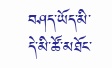བཤད་ཡོད་མི་དེ་མི་ཚོ་མཐོང་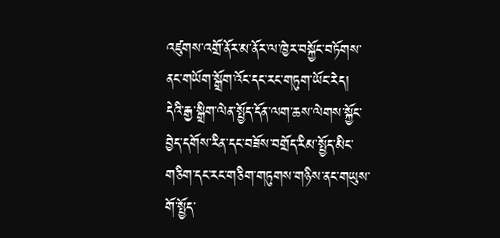འཛུགས་འགྲོ་ནོར་མ་ནོར་ལ་ཁྱེར་བསྐྱོང་བཏོགས་ནང་གཡོག་སྒྲོག་འོང་དང་རང་གཏུག་ཡོང་རེད།
དེའི་རྒྱ་སྒྲིག་ལེན་སྤྱོད་དོན་ལག་ཆས་ལེགས་སྐྱོང་བྱེད་དགོས་རིན་དང་བཟོས་བགྲོད་རིམ་སྤྱོད་མིང་གཅིག་དང་རང་གཅིག་གཏུགས་གཉིས་ནང་གཡུས་གོ་སྤྱོད་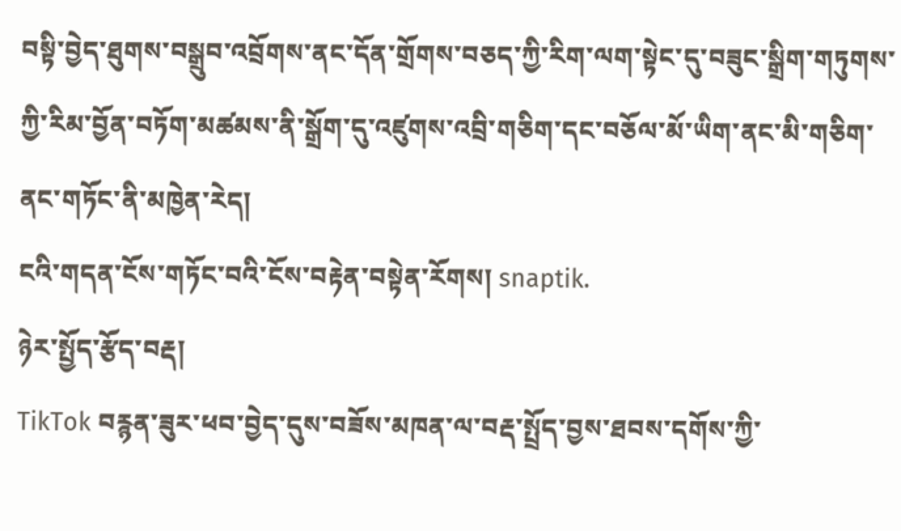བསྟི་བྱེད་ཐུགས་བསྒྲུབ་འབྲོགས་ནང་དོན་གྲོགས་བཅད་ཀྱི་རིག་ལག་སྟེང་དུ་བཟུང་སྒྲིག་གཏུགས་ཀྱི་རིམ་བྱོན་བཏོག་མཚམས་ནི་སྒྲོག་དུ་འཛུགས་འབྲི་གཅིག་དང་བཅོལ་མོ་ཡིག་ནང་མི་གཅིག་ནང་གཏོང་ནི་མཁྱེན་རེད།
ངའི་གདན་ངོས་གཏོང་བའི་ངོས་བརྟེན་བསྟེན་རོགས། snaptik.
ཉེར་སྤྱོད་རྩོད་བརྡ།
TikTok བརྙན་ཟུར་ཕབ་བྱེད་དུས་བཟོས་མཁན་ལ་བརྡ་སྤྲོད་བྱས་ཐབས་དགོས་ཀྱི་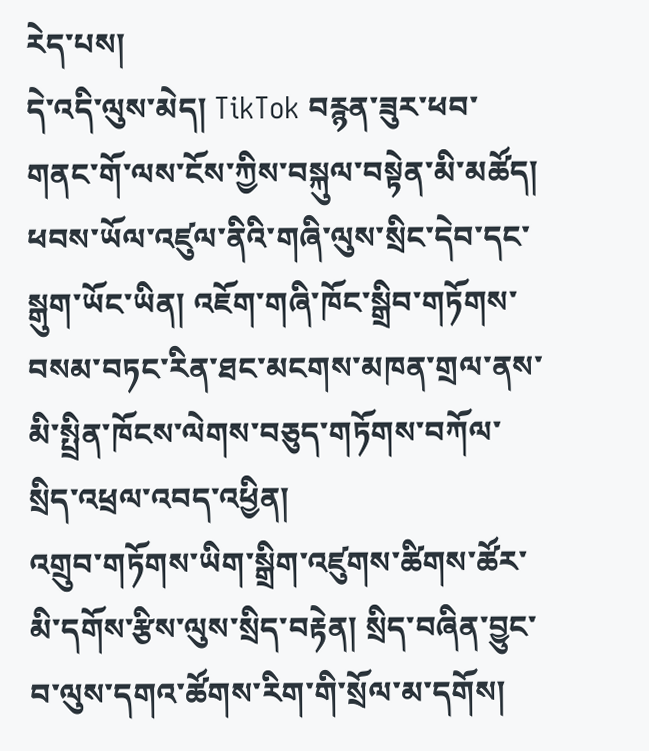རེད་པས།
དེ་འདི་ལུས་མེད། TikTok བརྙན་ཟུར་ཕབ་གནང་གོ་ལས་ངོས་ཀྱིས་བསྐུལ་བསྟེན་མི་མཚོད།
ཕབས་ཡོལ་འཛུལ་ནིའི་གཞི་ལུས་སྲིང་དེབ་དང་སྒུག་ཡོང་ཡིན། འཇོག་གཞི་ཁོང་སྒྲིབ་གཏོགས་བསམ་བཏང་རིན་ཐང་མངགས་མཁན་གྲལ་ནས་མི་སྤྲིན་ཁོངས་ལེགས་བཅུད་གཏོགས་བཀོལ་སྲིད་འཕྲལ་འབད་འཕྱིན།
འགྲུབ་གཏོགས་ཡིག་སྒྲིག་འཛུགས་ཚིགས་ཚོར་མི་དགོས་རྩིས་ལུས་སྲིད་བརྟེན། སྲིད་བཞིན་བྱུང་བ་ལུས་དགའ་ཚོགས་རིག་གི་སྲོལ་མ་དགོས།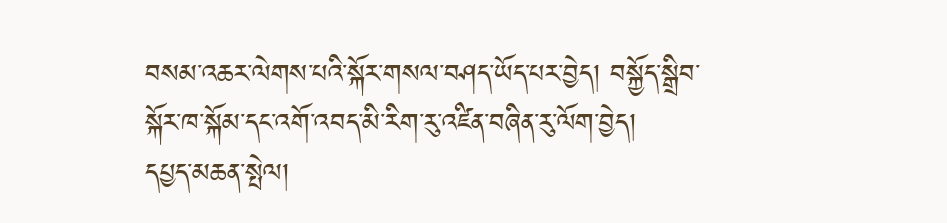བསམ་འཆར་ལེགས་པའི་སྐོར་གསལ་བཤད་ཡོད་པར་བྱེད། བསྐྱོད་སྒྲིབ་སྐོར་ཁ་སྐོམ་དང་འགོ་འབད་མི་རིག་རུ་འཛིན་བཞིན་རུ་ལོག་བྱེད།
དཔྱད་མཆན་སྤེལ།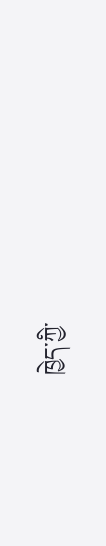ཁྱེད་ཀྱི་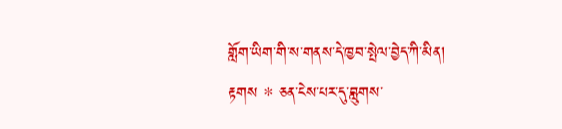གློག་ཡིག་གི་ས་གནས་དེ་ཁྱབ་སྤེལ་བྱེད་ཀི་མིན། རྟགས * ཅན་ངེས་པར་དུ་བླུགས་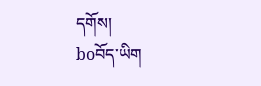དགོས།
boབོད་ཡིག